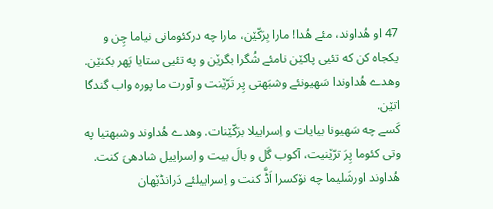47 او هُداوند، مئے هُدا! مارا بِرَکّێن، مارا چه درکئومانی نیاما چِن و یکجاه کن که تئیی پاکێن نامئے شُگرا بگرێن و په تئیی ستایا پَهر بکنێن.
وهدے هُداوندا سَهیونئے وشبَهتی پِر تَرّێنت و آورت ما پوره واب گندگا اتێن.
کَسے چه سَهیونا بیایات و اِسراییلا برَکّێنات. وهدے هُداوند وشبهتیا په وتی کئوما پِرَ ترّێنیت، آکوب گَل و بالَ بیت و اِسراییل شادهیَ کنت.
هُداوند اورشَلیما چه نۆکسرا اَڈَّ کنت و اِسراییلئے دَرانڈێهان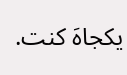یکجاهَ کنت.